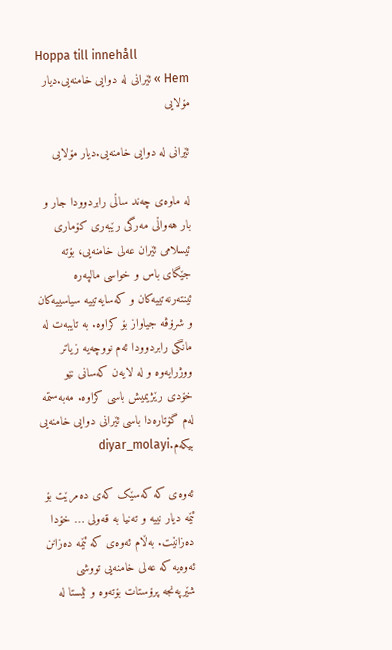Hoppa till innehåll
Hem » ئێرانی لە دوایی خامنەیی.دیار مۆلایی

ئێرانی لە دوایی خامنەیی.دیار مۆلایی

لە ماوەی چەند ساڵی رابردوودا جار و بار هەواڵی مەرگی رێبەری کۆماری ئیسلامی ئێران عەلی خامنەیی، بۆتە جێگای باس و خواسی مالپەرە ئینتەرنەتییەکان و کەسایەتییە سیاسییەکان و شرۆڤە جیاواز بۆ کراوە. بە تایبەت لە مانگی رابردوودا ئەم نووچەیە زیاتر ووژرایەوە و لە لایەن کەسانی نێو خۆدی رێژیمیش باسی کراوە. مەبەستمە لەم گۆتارەدا باسی ئێرانی دوایی خامنەیی بیکەم.diyar_molayi

ئەوەی کە کەسێک کەی دەمرێت بۆ ئێمە دیار نییە و تەنیا بە قەولی … خۆدا دەزانێت. بەڵام ئەوەی کە ئێمە دەزانن ئەوەیە کە عەلی خامنەیی تووشی شێرپەنجە پرۆستات بۆتەوە و ئێستا لە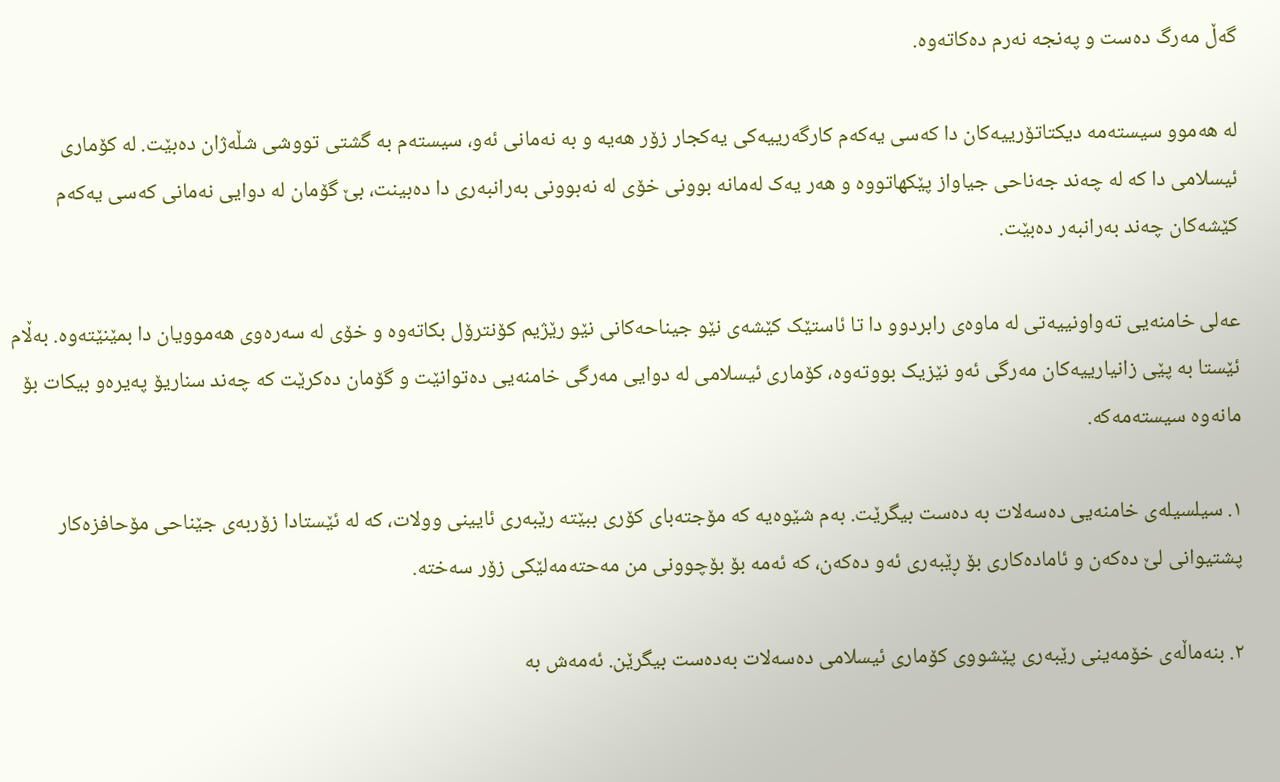گەڵ مەرگ دەست و پەنجە نەرم دەکاتەوە.

لە هەموو سیستەمە دیکتاتۆرییەکان دا کەسی یەکەم کارگەرییەکی یەکجار زۆر هەیە و بە نەمانی ئەو، سیستەم بە گشتی تووشی شڵەژان دەبێت. لە کۆماری ئیسلامی دا کە لە چەند جەناحی جیاواز پێکهاتووە و هەر یەک لەمانە بوونی خۆی لە نەبوونی بەرانبەری دا دەبینت، بێ گۆمان لە دوایی نەمانی کەسی یەکەم کێشەکان چەند بەرانبەر دەبێت.

عەلی خامنەیی تەواونییەتی لە ماوەی رابردوو دا تا ئاستێک کێشەی نێو جیناحەکانی نێو رێژیم کۆنترۆل بکاتەوە و خۆی لە سەرەوی هەموویان دا بمێنێتەوە. بەڵام ئێستا بە پێی زانیارییەکان مەرگی ئەو نێزیک بووتەوە، کۆماری ئیسلامی لە دوایی مەرگی خامنەیی دەتوانێت و گۆمان دەکرێت کە چەند سناریۆ پەیرەو بیکات بۆ مانەوە سیستەمەکە.

١. سیلسیلەی خامنەیی دەسەلات بە دەست بیگرێت. بەم شێوەیە کە مۆجتەبای کۆری ببێتە رێبەری ئایینی وولات، کە لە ئێستادا زۆربەی جێناحی مۆحافزەکار پشتیوانی لێ دەکەن و ئامادەکاری بۆ ڕێبەری ئەو دەکەن، کە ئەمە بۆ بۆچوونی من مەحتەمەلێکی زۆر سەختە.

٢. بنەماڵەی خۆمەینی رێبەری پێشووی کۆماری ئیسلامی دەسەلات بەدەست بیگرێن. ئەمەش بە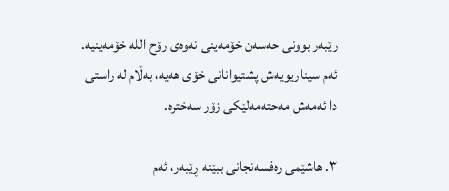رێبەر بوونی حەسەن خۆمەینی نەوەی رۆح اللە خۆمەینیە. ئەم سیناریویەش پشتیوانانی خۆی هەیە، بەڵام لە راستی دا ئەمەش مەحتەمەلێکی زۆر سەخترە.

٣. هاشێمی رەفسەنجانی ببێنە ڕێبەر، ئەم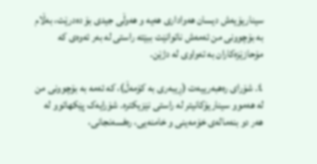سیناریۆیەش دیسان هەواداری هەیە و هەوڵی جیدی بۆ دەدرێت، بەڵام بە بۆچوونی من ئەمەش ناتوانێت ببێتە راستی لە بەر ئەوەی کە مۆحازێزەکاران بە تەواوی لە دژێن.

٤. شۆرای رەهبەرییەت (ڕیبەری بە کۆمەڵ)، کە ئەمە بە بۆچوونی من لە هەموو سیناریۆکانیتر لە راستی نێزیکترە. شۆرایەک پێکهاتوو لە هەر دو بنەمالەی خۆمەینی و خامنەیی، رەفسەنجانی،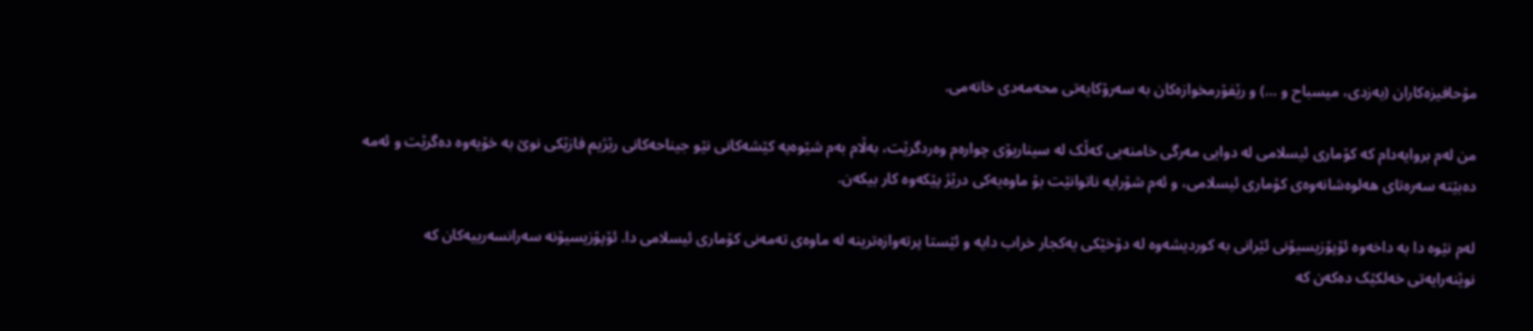مۆحافیزەکاران (یەزدی، میسباح و …) و رێفۆرمخوازەکان بە سەرۆکایەتی محەمەدی خاتەمی.

من لەم بروایەدام کە کۆماری ئیسلامی لە دوایی مەرگی خامنەیی کەڵک لە سیناریۆی چوارەم وەردگرێت، بەڵام بەم شێوەیە کێشەکانی نێو جیناحەکانی رێژیم فازێکی نوێ بە خۆیەوە دەگرێت و ئەمە دەبێتە سەرەتای هەلوەشانەوەی کۆماری ئیسلامی، و ئەم شۆرایە ناتوانێت بۆ ماوەیەکی درێژ پێکەوە کار بیکەن.

لەم نێوە دا بە داخەوە ئۆپۆزیسیۆنی ئێرانی بە کوردیشەوە لە دۆخێکی یەکجار خراب دایە و ئێستا پرتەوازەترینە لە ماوەی تەمەنی کۆماری ئیسلامی دا. ئۆپۆزیسیۆنە سەرانسەرییەکان کە نوێنەرایەتی خەلکێک دەکەن کە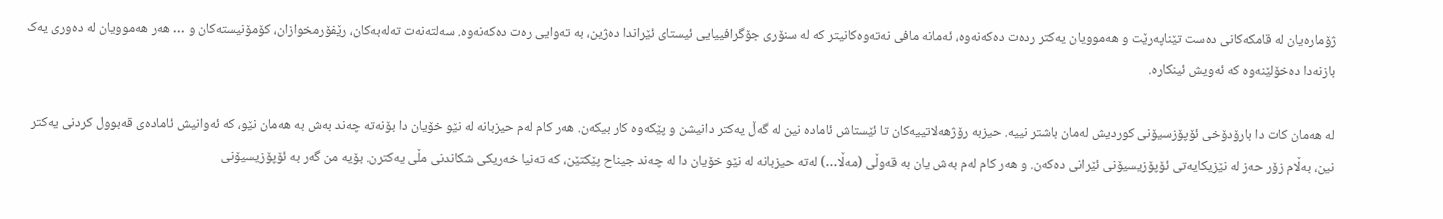ژۆمارەیان لە قامکەکانی دەست تێناپەرێت و هەموویان یەکتر ردەت دەکەنەوە، ئەمانە مافی نەتەوەکانیتر کە لە سنۆری جۆگرافییایی ئیستای ئێراندا دەژین، بە تەوایی رەت دەکەنەوە. سەلتەنەت تەلەبەکان، رێفۆرمخوازان، کۆمۆنیستەکان و … هەر هەموویان لە دەوری یەک بازنەدا دەخۆلێنەوە کە ئەویش ئینکارە.

لە هەمان کات دا بارۆدۆخی ئۆپۆزسیۆنی کوردیش لەمان باشتر نییە. حیزبە رۆژهەلاتییەکان تا ئێستاش ئامادە نین لە گەڵ یەکتر دانیشن و پێکەوە کار بیکەن. هەر کام لەم حیزبانە لە نێو خۆیان دا بۆنەتە چەند بەش بە هەمان نێو، کە ئەوانیش ئامادەی قەبوول کردنی یەکتر نین، بەڵام زۆر حەز لە نێزیکایەتی ئۆپۆزیسیۆنی ئێرانی دەکەن. و هەر کام لەم بەش یان بە قەوڵی (مەڵا…) لەتە حیزبانە لە نێو خۆیان دا لە چەند جیناح پێکتێن، کە تەنیا خەریکی شکاندنی مڵی یەکترن. بۆیە من گەر بە ئۆپۆزیسیۆنی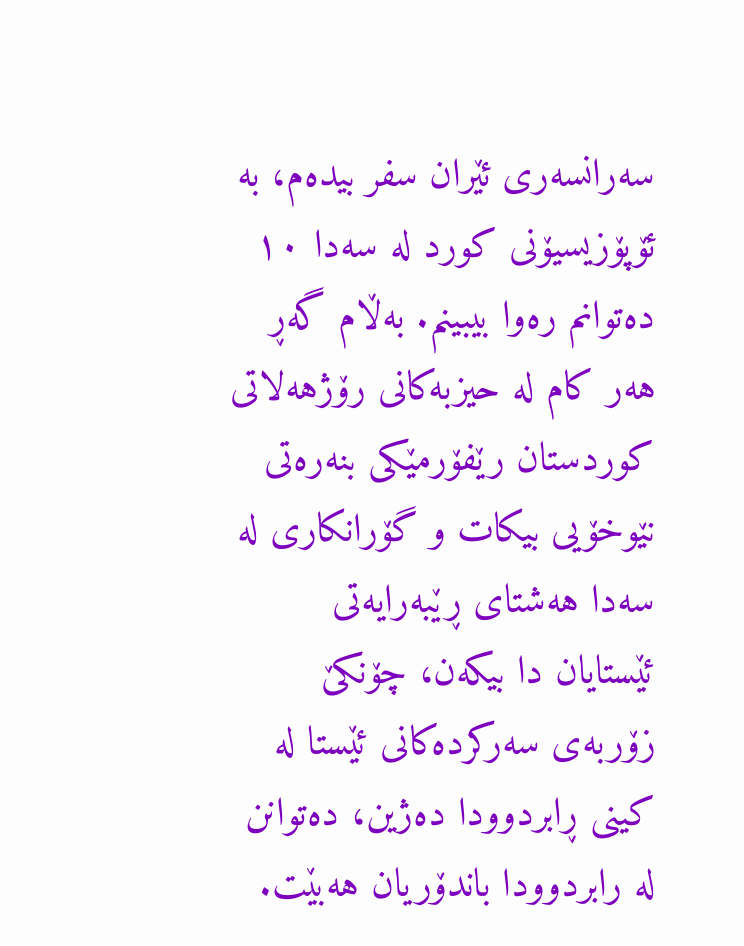سەرانسەری ئێران سفر بیدەم، بە ئۆپۆزیسیۆنی کورد لە سەدا ١٠ دەتوانم رەوا بیبینم. بەڵام گەڕ هەر کام لە حیزبەکانی رۆژهەلاتی کوردستان رێفۆرمێکی بنەرەتی نێوخۆیی بیکات و گۆرانکاری لە سەدا هەشتای ڕێبەرایەتی ئێستایان دا بیکەن، چۆنکێ زۆربەی سەرکردەکانی ئێستا لە کینی ڕابردوودا دەژین، دەتوانن لە رابردوودا باندۆریان هەبێت.